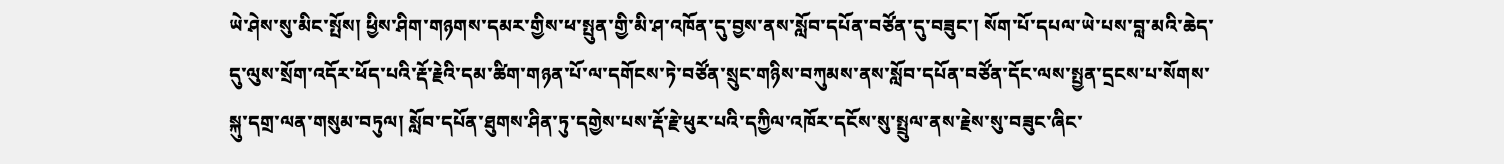ཡེ་ཤེས་སུ་མིང་སྤོས། ཕྱིས་ཤིག་གཉགས་དམར་གྱིས་ཕ་སྤུན་གྱི་མི་ཤ་འཁོན་དུ་བྱས་ནས་སློབ་དཔོན་བཙོན་དུ་བཟུང་། སོག་པོ་དཔལ་ཡེ་པས་བླ་མའི་ཆེད་དུ་ལུས་སྲོག་འདོར་ཕོད་པའི་རྡོ་རྗེའི་དམ་ཚིག་གཉན་པོ་ལ་དགོངས་ཏེ་བཙོན་སྲུང་གཉིས་བཀུམས་ནས་སློབ་དཔོན་བཙོན་དོང་ལས་སྤྱན་དྲངས་པ་སོགས་སྐུ་དགྲ་ལན་གསུམ་བཏུལ། སློབ་དཔོན་ཐུགས་ཤིན་ཏུ་དགྱེས་པས་རྡོ་རྗེ་ཕུར་པའི་དཀྱིལ་འཁོར་དངོས་སུ་སྤྲུལ་ནས་རྗེས་སུ་བཟུང་ཞིང་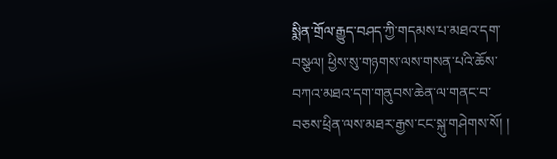སྨིན་གྲོལ་རྒྱུད་བཤད་ཀྱི་གདམས་པ་མཐའ་དག་བསྩལ། ཕྱིས་སུ་གཉགས་ལས་གསན་པའི་ཆོས་བཀའ་མཐའ་དག་གནུབས་ཆེན་ལ་གནང་བ་བཅས་ཕྲིན་ལས་མཐར་རྒྱས་ངང་སྐུ་གཤེགས་སོ། །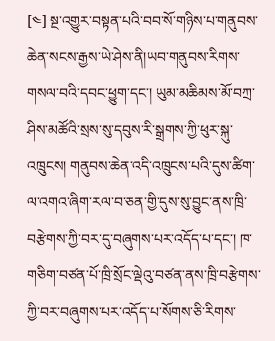[༤] སྔ་འགྱུར་བསྟན་པའི་བབ་སོ་གཉིས་པ་གནུབས་ཆེན་སངས་རྒྱས་ཡེ་ཤེས་ནི།ཡབ་གནུབས་རིགས་གསལ་བའི་དབང་ཕྱུག་དང་། ཡུམ་མཆིམས་མོ་བཀྲ་ཤིས་མཚོའི་སྲས་སུ་དབུས་རི་སྒྲགས་ཀྱི་ཕུར་སྐུ་འཁྲུངས། གནུབས་ཆེན་འདི་འཁྲུངས་པའི་དུས་ཚིག་ལ་འགའ་ཞིག་རལ་བ་ཅན་གྱི་དུས་སུ་བྱུང་ནས་ཁྲི་བརྩེགས་ཀྱི་བར་དུ་བཞུགས་པར་འདོད་པ་དང་། ཁ་གཅིག་བཙན་པོ་ཁྲི་སྲོང་ལྡེའུ་བཙན་ནས་ཁྲི་བརྩེགས་ཀྱི་བར་བཞུགས་པར་འདོད་པ་སོགས་ཅི་རིགས་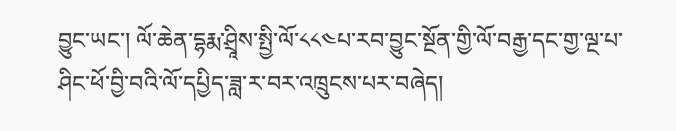བྱུང་ཡང་། ལོ་ཆེན་དྷརྨ་ཤྲཱིས་སྤྱི་ལོ་༨༨༤པ་རབ་བྱུང་སྔོན་གྱི་ལོ་བརྒྱ་དང་གྱ་ལྔ་པ་ཤིང་ཕོ་བྱི་བའི་ལོ་དཔྱིད་ཟླ་ར་བར་འཁྲུངས་པར་བཞེད།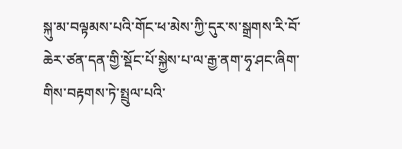སྐུ་མ་བལྟམས་པའི་གོང་ཕ་མེས་ཀྱི་དུར་ས་སྒྲགས་རི་བོ་ཆེར་ཙན་དན་གྱི་སྡོང་པོ་སྐྱེས་པ་ལ་རྒྱ་ནག་ཧྭ་ཤང་ཞིག་གིས་བརྟགས་ཏེ་སྤྲུལ་པའི་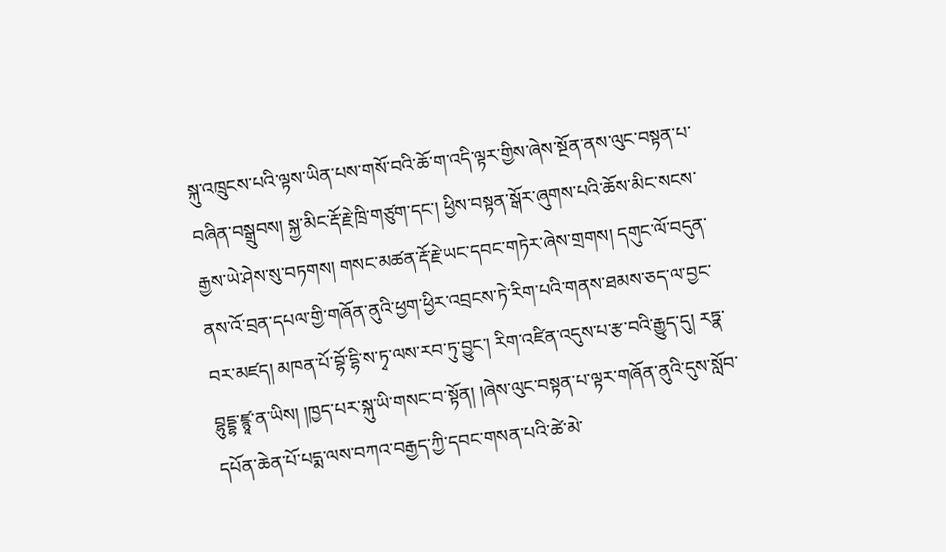སྐུ་འཁྲུངས་པའི་ལྟས་ཡིན་པས་གསོ་བའི་ཆོ་ག་འདི་ལྟར་གྱིས་ཞེས་སྔོན་ནས་ལུང་བསྟན་པ་བཞིན་བསྒྲུབས། སྐྱ་མིང་རྡོ་རྗེ་ཁྲི་གཙུག་དང་། ཕྱིས་བསྟན་སྒོར་ཞུགས་པའི་ཆོས་མིང་སངས་རྒྱས་ཡེ་ཤེས་སུ་བཏགས། གསང་མཚན་རྡོ་རྗེ་ཡང་དབང་གཏེར་ཞེས་གྲགས། དགུང་ལོ་བདུན་ནས་འོ་བྲན་དཔལ་གྱི་གཞོན་ནུའི་ཕྱག་ཕྱིར་འབྲངས་ཏེ་རིག་པའི་གནས་ཐམས་ཅད་ལ་བྱང་བར་མཛད། མཁན་པོ་བྷོ་དྷི་ས་ཏྭ་ལས་རབ་ཏུ་བྱུང་། རིག་འཛིན་འདུས་པ་རྩ་བའི་རྒྱུད་དུ། རཏྣ་བྷུདྡྷ་ཛྙཱ་ན་ཡིས། །ཁྱད་པར་སྐུ་ཡི་གསང་བ་སྟོན། །ཞེས་ལུང་བསྟན་པ་ལྟར་གཞོན་ནུའི་དུས་སློབ་དཔོན་ཆེན་པོ་པདྨ་ལས་བཀའ་བརྒྱད་ཀྱི་དབང་གསན་པའི་ཚེ་མེ་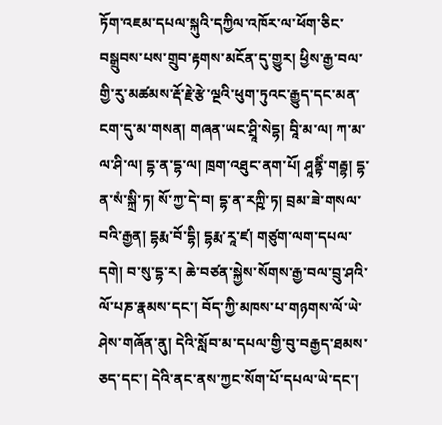ཏོག་འཇམ་དཔལ་སྐུའི་དཀྱིལ་འཁོར་ལ་ཕོག་ཅིང་བསྒྲུབས་པས་གྲུབ་རྟགས་མངོན་དུ་གྱུར། ཕྱིས་རྒྱ་བལ་གྱི་རུ་མཚམས་རྡོ་རྗེ་རྩེ་ལྔའི་ཕུག་ཏུའང་རྒྱུད་དང་མན་ངག་དུ་མ་གསན། གཞན་ཡང་ཤྲཱི་སེདྷ། བཱི་མ་ལ། ཀ་མ་ལ་ཤི་ལ། དྷ་ན་དྷ་ལ། ཁྲག་འཐུང་ནག་པོ། ཤཱནྟིཾ་གརྦྷ། དྷ་ན་སཾ་སྐྲི་ཏ། སོ་ཀྱ་དེ་བ། དྷ་ན་རཀྵི་ཏ། བྲམ་ཟེ་གསལ་བའི་རྒྱན། དྷརྨ་བོ་དྷི། དྷརྨ་རཱ་ཛ། གཙུག་ལག་དཔལ་དགེ། བ་སུ་དྷ་ར། ཆེ་བཙན་སྐྱེས་སོགས་རྒྱ་བལ་བྲུ་ཤའི་ལོ་པཎ་རྣམས་དང་། བོད་ཀྱི་མཁས་པ་གཉགས་ལོ་ཡེ་ཤེས་གཞོན་ནུ། དེའི་སློབ་མ་དཔལ་གྱི་བུ་བརྒྱད་ཐམས་ཅད་དང་། དེའི་ནང་ནས་ཀྱང་སོག་པོ་དཔལ་ཡེ་དང་།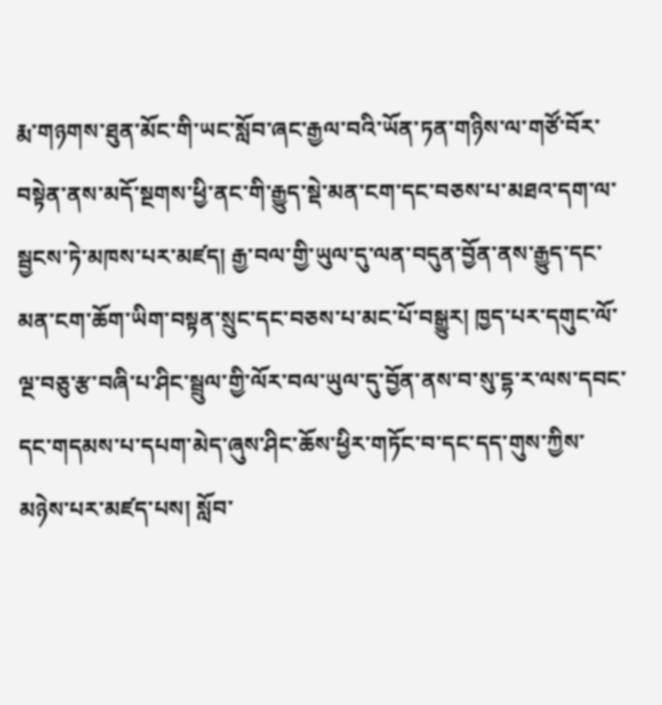རྨ་གཉགས་ཐུན་མོང་གི་ཡང་སློབ་ཞང་རྒྱལ་བའི་ཡོན་ཏན་གཉིས་ལ་གཙོ་བོར་བསྟེན་ནས་མདོ་སྔགས་ཕྱི་ནང་གི་རྒྱུད་སྡེ་མན་ངག་དང་བཅས་པ་མཐའ་དག་ལ་སྦྱངས་ཏེ་མཁས་པར་མཛད། རྒྱ་བལ་གྱི་ཡུལ་དུ་ལན་བདུན་བྱོན་ནས་རྒྱུད་དང་མན་ངག་ཆོག་ཡིག་བསྟན་སྲུང་དང་བཅས་པ་མང་པོ་བསྒྱུར། ཁྱད་པར་དགུང་ལོ་ལྔ་བཅུ་རྩ་བཞི་པ་ཤིང་སྦྲུལ་གྱི་ལོར་བལ་ཡུལ་དུ་བྱོན་ནས་བ་སུ་དྷ་ར་ལས་དབང་དང་གདམས་པ་དཔག་མེད་ཞུས་ཤིང་ཆོས་ཕྱིར་གཏོང་བ་དང་དད་གུས་ཀྱིས་མཉེས་པར་མཛད་པས། སློབ་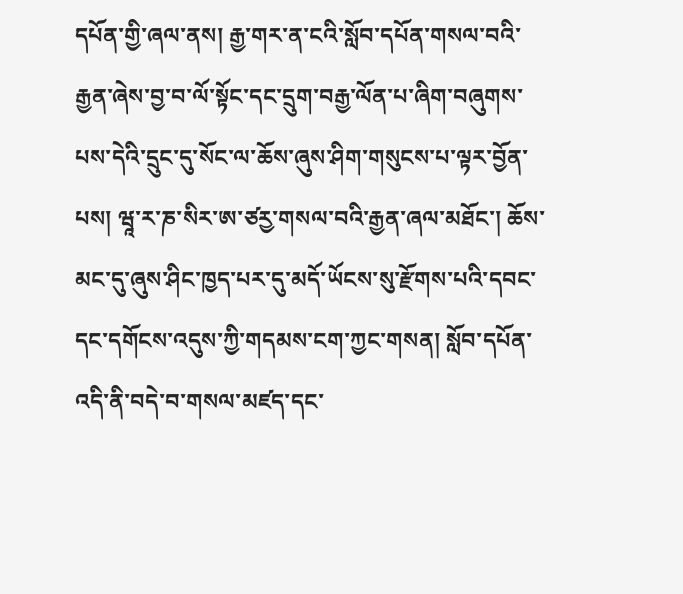དཔོན་གྱི་ཞལ་ནས། རྒྱ་གར་ན་ངའི་སློབ་དཔོན་གསལ་བའི་རྒྱན་ཞེས་བྱ་བ་ལོ་སྟོང་དང་དྲུག་བརྒྱ་ལོན་པ་ཞིག་བཞུགས་པས་དེའི་དྲུང་དུ་སོང་ལ་ཆོས་ཞུས་ཤིག་གསུངས་པ་ལྟར་བྱོན་པས། ཝཱ་ར་ཎ་སིར་ཨ་ཙཪྱ་གསལ་བའི་རྒྱན་ཞལ་མཐོང་། ཆོས་མང་དུ་ཞུས་ཤིང་ཁྱད་པར་དུ་མདོ་ཡོངས་སུ་རྫོགས་པའི་དབང་དང་དགོངས་འདུས་ཀྱི་གདམས་ངག་ཀྱང་གསན། སློབ་དཔོན་འདི་ནི་བདེ་བ་གསལ་མཛད་དང་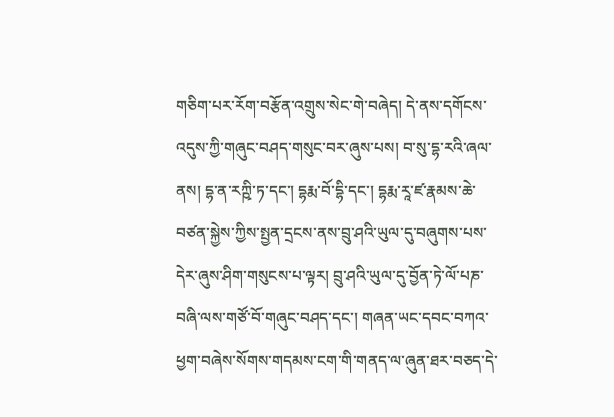གཅིག་པར་རོག་བརྩོན་འགྲུས་སེང་གེ་བཞེད། དེ་ནས་དགོངས་འདུས་ཀྱི་གཞུང་བཤད་གསུང་བར་ཞུས་པས། བ་སུ་དྷ་རའི་ཞལ་ནས། དྷ་ན་རཀྵི་ཏ་དང་། དྷརྨ་བོ་དྷི་དང་། དྷརྨ་རཱ་ཛ་རྣམས་ཆེ་བཙན་སྐྱེས་ཀྱིས་སྤྱན་དྲངས་ནས་བྲུ་ཤའི་ཡུལ་དུ་བཞུགས་པས་དེར་ཞུས་ཤིག་གསུངས་པ་ལྟར། བྲུ་ཤའི་ཡུལ་དུ་བྱོན་ཏེ་ལོ་པཎ་བཞི་ལས་གཙོ་བོ་གཞུང་བཤད་དང་། གཞན་ཡང་དབང་བཀའ་ཕྱག་བཞེས་སོགས་གདམས་ངག་གི་གནད་ལ་ཞུན་ཐར་བཅད་དེ་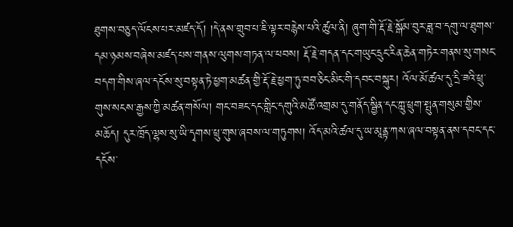ཐུགས་བཅུད་ལོངས་པར་མཛད་དོ། །དེ་ནས་གྲུབ་པ་ཇི་ལྟར་བརྙེས་པའི་ཚུལ་ནི། ཞུག་གི་རྡོ་རྗེ་སྒོམ་བུར་ཟླ་བ་དགུ་ལ་ཐུགས་དམ་ཉམས་བཞེས་མཛད་པས་གནས་ལུགས་གཏན་ལ་ཕབས། རྡོ་རྗེ་གདན་དང་གཡུང་དྲུང་རིན་ཆེན་གཏེར་གནས་སུ་གསང་བདག་གིས་ཞལ་དངོས་སུ་བསྟན་ཏེ་ཕྱག་མཚན་གྱི་རྡོ་རྗེ་ཕྱག་ཏུ་བབ་ཅིང་མིང་གི་དབང་བསྐུར། འོལ་མོ་ཚལ་དུ་དྲི་ཟའི་ཕྲུ་གུས་སངས་རྒྱས་ཀྱི་མཚན་གསོལ། གང་བཟང་དང་གླིང་དགུའི་མཚོ་འགྲམ་དུ་གནོད་སྦྱིན་དང་ཀླུ་ཕྲུག་སྤུན་གསུམ་གྱིས་མཆོད། དུར་ཁྲོད་ལྷས་སུ་ཡི་དྭགས་ཕྲུ་གུས་ཞབས་ལ་གཏུགས། འོད་མའི་ཚལ་དུ་ཡ་མཱནྟ་ཀས་ཞལ་བསྟན་ནས་དབང་དང་དངོས་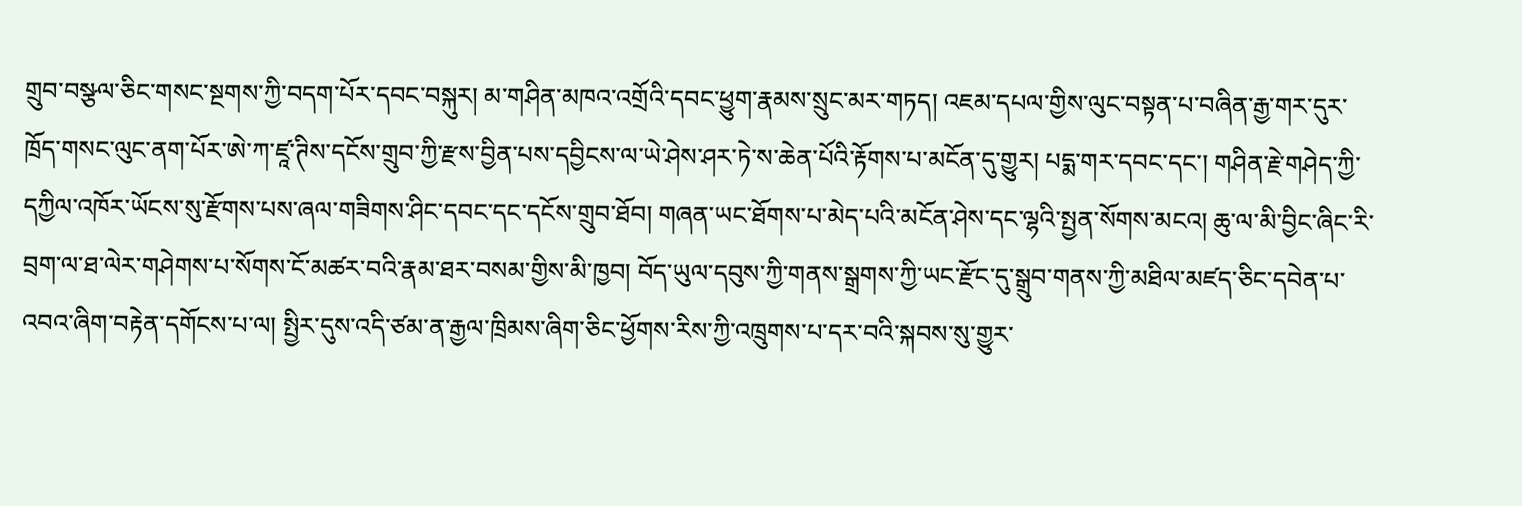གྲུབ་བསྩལ་ཅིང་གསང་སྔགས་ཀྱི་བདག་པོར་དབང་བསྐུར། མ་གཤིན་མཁའ་འགྲོའི་དབང་ཕྱུག་རྣམས་སྲུང་མར་གཏད། འཇམ་དཔལ་གྱིས་ལུང་བསྟན་པ་བཞིན་རྒྱ་གར་དུར་ཁྲོད་གསང་ལུང་ནག་པོར་ཨེ་ཀ་ཛཱ་ཊིས་དངོས་གྲུབ་ཀྱི་རྫས་བྱིན་པས་དབྱིངས་ལ་ཡེ་ཤེས་ཤར་ཏེ་ས་ཆེན་པོའི་རྟོགས་པ་མངོན་དུ་གྱུར། པདྨ་གར་དབང་དང་། གཤིན་རྗེ་གཤེད་ཀྱི་དཀྱིལ་འཁོར་ཡོངས་སུ་རྫོགས་པས་ཞལ་གཟིགས་ཤིང་དབང་དང་དངོས་གྲུབ་ཐོབ། གཞན་ཡང་ཐོགས་པ་མེད་པའི་མངོན་ཤེས་དང་ལྷའི་སྤྱན་སོགས་མངའ། ཆུ་ལ་མི་བྱིང་ཞིང་རི་བྲག་ལ་ཐ་ལེར་གཤེགས་པ་སོགས་ངོ་མཚར་བའི་རྣམ་ཐར་བསམ་གྱིས་མི་ཁྱབ། བོད་ཡུལ་དབུས་ཀྱི་གནས་སྒྲགས་ཀྱི་ཡང་རྫོང་དུ་སྒྲུབ་གནས་ཀྱི་མཐིལ་མཛད་ཅིང་དབེན་པ་འབའ་ཞིག་བརྟེན་དགོངས་པ་ལ། སྤྱིར་དུས་འདི་ཙམ་ན་རྒྱལ་ཁྲིམས་ཞིག་ཅིང་ཕྱོགས་རིས་ཀྱི་འཁྲུགས་པ་དར་བའི་སྐབས་སུ་གྱུར་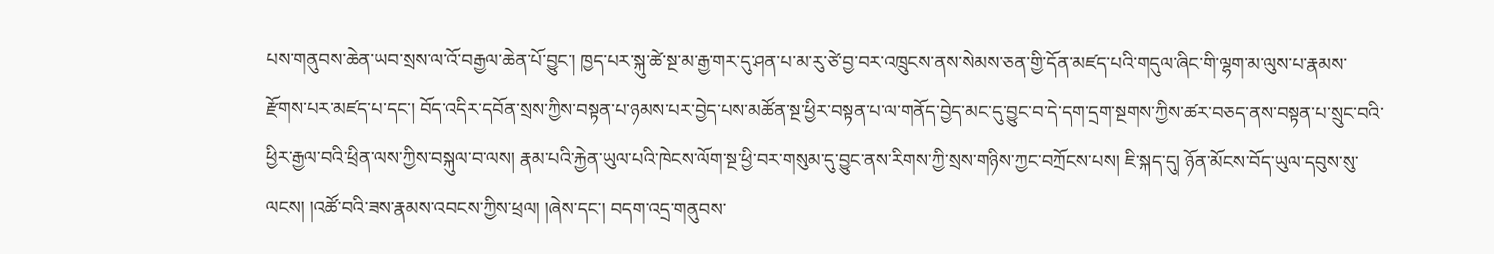པས་གནུབས་ཆེན་ཡབ་སྲས་ལ་འོ་བརྒྱལ་ཆེན་པོ་བྱུང་། ཁྱད་པར་སྐུ་ཚེ་སྔ་མ་རྒྱ་གར་དུ་ཤན་པ་མ་རུ་ཙེ་བྱ་བར་འཁྲུངས་ནས་སེམས་ཅན་གྱི་དོན་མཛད་པའི་གདུལ་ཞིང་གི་ལྷག་མ་ལུས་པ་རྣམས་རྫོགས་པར་མཛད་པ་དང་། བོད་འདིར་དབོན་སྲས་ཀྱིས་བསྟན་པ་ཉམས་པར་བྱེད་པས་མཚོན་སྔ་ཕྱིར་བསྟན་པ་ལ་གནོད་བྱེད་མང་དུ་བྱུང་བ་དེ་དག་དྲག་སྔགས་ཀྱིས་ཚར་བཅད་ནས་བསྟན་པ་སྲུང་བའི་ཕྱིར་རྒྱལ་བའི་ཕྲིན་ལས་ཀྱིས་བསྐུལ་བ་ལས། རྣམ་པའི་རྐྱེན་ཡུལ་པའི་ཁེངས་ལོག་སྔ་ཕྱི་བར་གསུམ་དུ་བྱུང་ནས་རིགས་ཀྱི་སྲས་གཉིས་ཀྱང་བཀྲོངས་པས། ཇི་སྐད་དུ། ཉོན་མོངས་བོད་ཡུལ་དབུས་སུ་ལངས། །འཚོ་བའི་ཟས་རྣམས་འབངས་ཀྱིས་ཕྲལ། །ཞེས་དང་། བདག་འདྲ་གནུབས་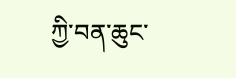ཀྱི་བན་ཆུང་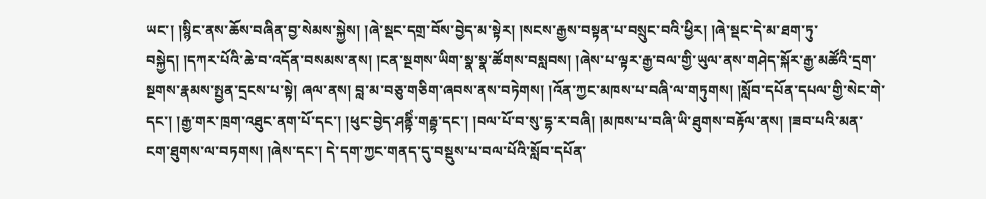ཡང་། །སྙིང་ནས་ཆོས་བཞིན་བྱ་སེམས་སྐྱེས། །ཞེ་སྡང་དགྲ་བོས་བྱེད་མ་སྟེར། །སངས་རྒྱས་བསྟན་པ་བསྲུང་བའི་ཕྱིར། །ཞེ་སྡང་དེ་མ་ཐག་ཏུ་བསྐྱེད། །དཀར་པོའི་ཆེ་བ་འདོན་བསམས་ནས། །ངན་སྔགས་ཡིག་སྣ་སྣ་ཚོགས་བསླབས། །ཞེས་པ་ལྟར་རྒྱ་བལ་གྱི་ཡུལ་ནས་གཤེད་སྐོར་རྒྱ་མཚོའི་དྲག་སྔགས་རྣམས་སྤྱན་དྲངས་པ་སྟེ། ཞལ་ནས། བླ་མ་བཅུ་གཅིག་ཞབས་ནས་བཏེགས། །འོན་ཀྱང་མཁས་པ་བཞི་ལ་གཏུགས། །སློབ་དཔོན་དཔལ་གྱི་སེང་གེ་དང་། །རྒྱ་གར་ཁྲག་འཐུང་ནག་པོ་དང་། །ཕུང་བྱེད་ཤནྟིཾ་གརྦྷ་དང་། །བལ་པོ་བ་སུ་དྷ་ར་བཞི། །མཁས་པ་བཞི་ཡི་ཐུགས་བརྟོལ་ནས། །ཟབ་པའི་མན་ངག་ཐུགས་ལ་བཏགས། །ཞེས་དང་། དེ་དག་ཀྱང་གནད་དུ་བསྡུས་པ་བལ་པོའི་སློབ་དཔོན་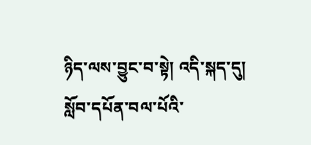ཉིད་ལས་བྱུང་བ་སྟེ། འདི་སྐད་དུ། སློབ་དཔོན་བལ་པོའི་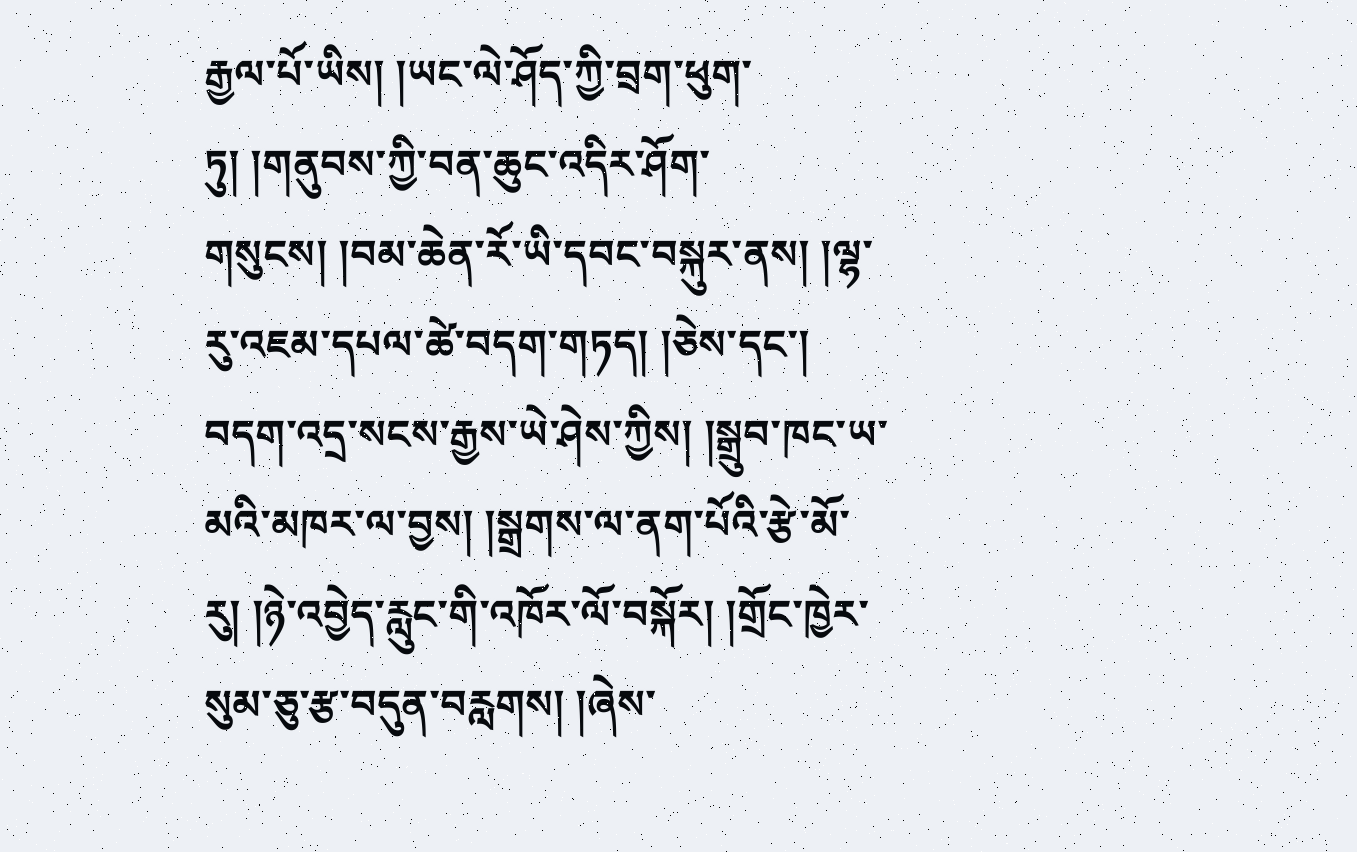རྒྱལ་པོ་ཡིས། །ཡང་ལེ་ཤོད་ཀྱི་བྲག་ཕུག་ཏུ། །གནུབས་ཀྱི་བན་ཆུང་འདིར་ཤོག་གསུངས། །བམ་ཆེན་རོ་ཡི་དབང་བསྐུར་ནས། །ལྷ་རུ་འཇམ་དཔལ་ཚེ་བདག་གཏད། །ཅེས་དང་། བདག་འདྲ་སངས་རྒྱས་ཡེ་ཤེས་ཀྱིས། །སྒྲུབ་ཁང་ཡ་མའི་མཁར་ལ་བྱས། །སྒྲགས་ལ་ནག་པོའི་རྩེ་མོ་རུ། །ཉེ་འབྱེད་རླུང་གི་འཁོར་ལོ་བསྐོར། །གྲོང་ཁྱེར་སུམ་ཅུ་རྩ་བདུན་བརླགས། །ཞེས་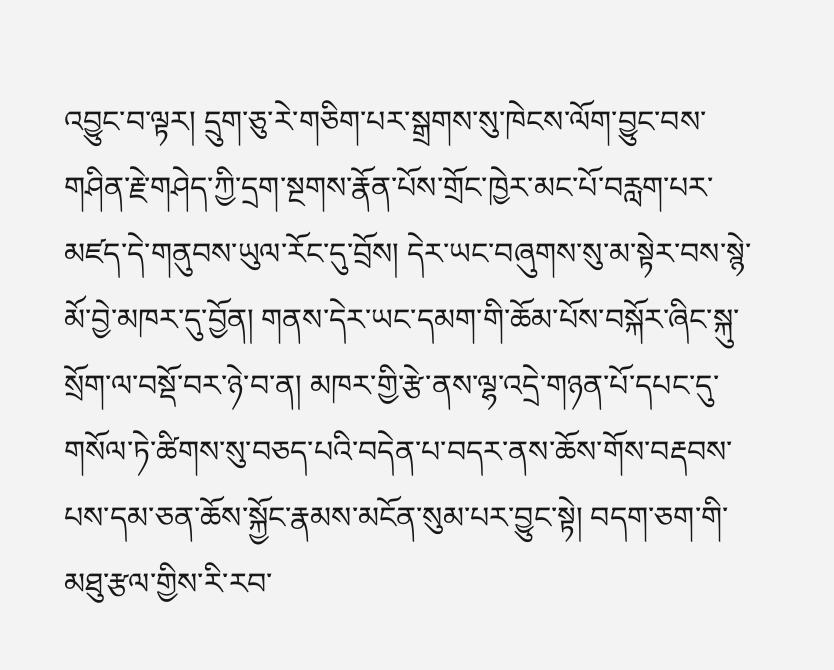འབྱུང་བ་ལྟར། དྲུག་ཅུ་རེ་གཅིག་པར་སྒྲགས་སུ་ཁེངས་ལོག་བྱུང་བས་གཤིན་རྗེ་གཤེད་ཀྱི་དྲག་སྔགས་རྣོན་པོས་གྲོང་ཁྱེར་མང་པོ་བརླག་པར་མཛད་དེ་གནུབས་ཡུལ་རོང་དུ་བྲོས། དེར་ཡང་བཞུགས་སུ་མ་སྟེར་བས་སྙེ་མོ་བྱེ་མཁར་དུ་བྱོན། གནས་དེར་ཡང་དམག་གི་ཆོམ་པོས་བསྐོར་ཞིང་སྐུ་སྲོག་ལ་བསྡོ་བར་ཉེ་བ་ན། མཁར་གྱི་རྩེ་ནས་ལྷ་འདྲེ་གཉན་པོ་དཔང་དུ་གསོལ་ཏེ་ཚིགས་སུ་བཅད་པའི་བདེན་པ་བདར་ནས་ཆོས་གོས་བརྡབས་པས་དམ་ཅན་ཆོས་སྐྱོང་རྣམས་མངོན་སུམ་པར་བྱུང་སྟེ། བདག་ཅག་གི་མཐུ་རྩལ་གྱིས་རི་རབ་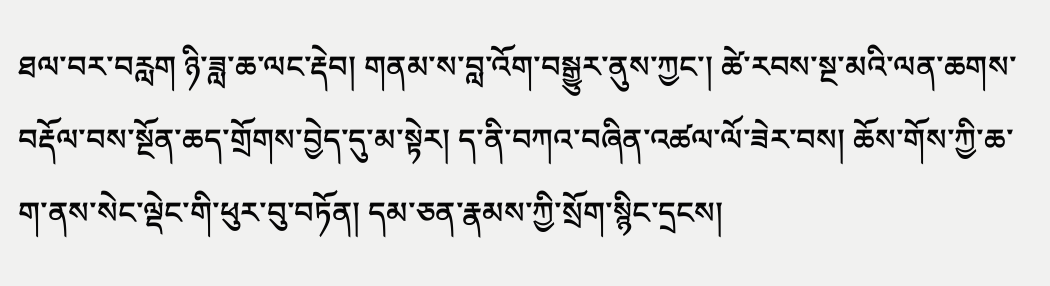ཐལ་བར་བརླག ཉི་ཟླ་ཆ་ལང་རྡེབ། གནམ་ས་བླ་འོག་བསྒྱུར་ནུས་ཀྱང་། ཚེ་རབས་སྔ་མའི་ལན་ཆགས་བརྡོལ་བས་སྔོན་ཆད་གྲོགས་བྱེད་དུ་མ་སྟེར། ད་ནི་བཀའ་བཞིན་འཚལ་ལོ་ཟེར་བས། ཆོས་གོས་ཀྱི་ཆ་ག་ནས་སེང་ལྡེང་གི་ཕུར་བུ་བཏོན། དམ་ཅན་རྣམས་ཀྱི་སྲོག་སྙིང་དྲངས།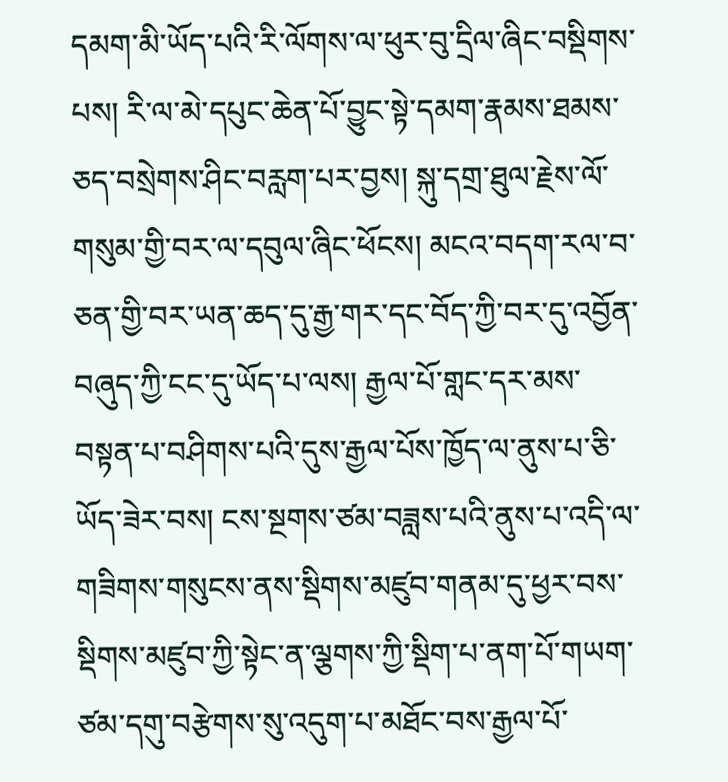དམག་མི་ཡོད་པའི་རི་ལོགས་ལ་ཕུར་བུ་དྲིལ་ཞིང་བསྡིགས་པས། རི་ལ་མེ་དཔུང་ཆེན་པོ་བྱུང་སྟེ་དམག་རྣམས་ཐམས་ཅད་བསྲེགས་ཤིང་བརླག་པར་བྱས། སྐུ་དགྲ་ཐུལ་རྗེས་ལོ་གསུམ་གྱི་བར་ལ་དབུལ་ཞིང་ཕོངས། མངའ་བདག་རལ་བ་ཅན་གྱི་བར་ཡན་ཆད་དུ་རྒྱ་གར་དང་བོད་ཀྱི་བར་དུ་འབྱོན་བཞུད་ཀྱི་ངང་དུ་ཡོད་པ་ལས། རྒྱལ་པོ་གླང་དར་མས་བསྟན་པ་བཤིགས་པའི་དུས་རྒྱལ་པོས་ཁྱོད་ལ་ནུས་པ་ཅི་ཡོད་ཟེར་བས། ངས་སྔགས་ཙམ་བཟླས་པའི་ནུས་པ་འདི་ལ་གཟིགས་གསུངས་ནས་སྡིགས་མཛུབ་གནམ་དུ་ཕྱར་བས་སྡིགས་མཛུབ་ཀྱི་སྟེང་ན་ལྕགས་ཀྱི་སྡིག་པ་ནག་པོ་གཡག་ཙམ་དགུ་བརྩེགས་སུ་འདུག་པ་མཐོང་བས་རྒྱལ་པོ་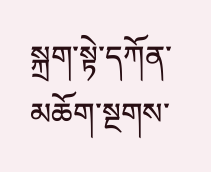སྐྲག་སྟེ་དཀོན་མཆོག་སྔགས་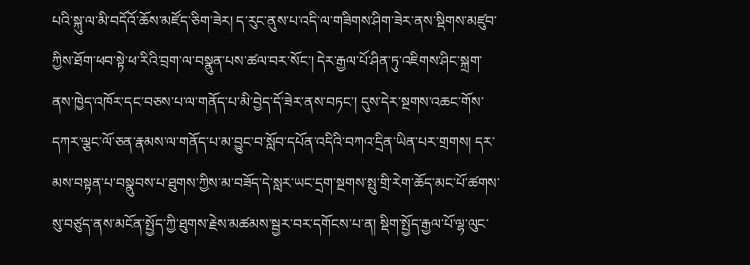པའི་སྐུ་ལ་མི་བདོའོ་ཆོས་མཛོད་ཅིག་ཟེར། ད་རུང་ནུས་པ་འདི་ལ་གཟིགས་ཤིག་ཟེར་ནས་སྡིགས་མཛུབ་ཀྱིས་ཐོག་ཕབ་སྟེ་ཕ་རིའི་བྲག་ལ་བསྣུན་པས་ཚལ་བར་སོང་། དེར་རྒྱལ་པོ་ཤིན་ཏུ་འཇིགས་ཤིང་སྐྲག་ནས་ཁྱེད་འཁོར་དང་བཅས་པ་ལ་གནོད་པ་མི་བྱེད་དོ་ཟེར་ནས་བཏང་། དུས་དེར་སྔགས་འཆང་གོས་དཀར་ལྕང་ལོ་ཅན་རྣམས་ལ་གནོད་པ་མ་བྱུང་བ་སློབ་དཔོན་འདིའི་བཀའ་དྲིན་ཡིན་པར་གྲགས། དར་མས་བསྟན་པ་བསྣུབས་པ་ཐུགས་ཀྱིས་མ་བཟོད་དེ་སླར་ཡང་དྲག་སྔགས་སྤུ་གྲི་རེག་ཆོད་མང་པོ་ཚགས་སུ་བཙུད་ནས་མངོན་སྤྱོད་ཀྱི་ཐུགས་རྗེས་མཚམས་སྦྱར་བར་དགོངས་པ་ན། སྡིག་སྤྱོད་རྒྱལ་པོ་ལྷ་ལུང་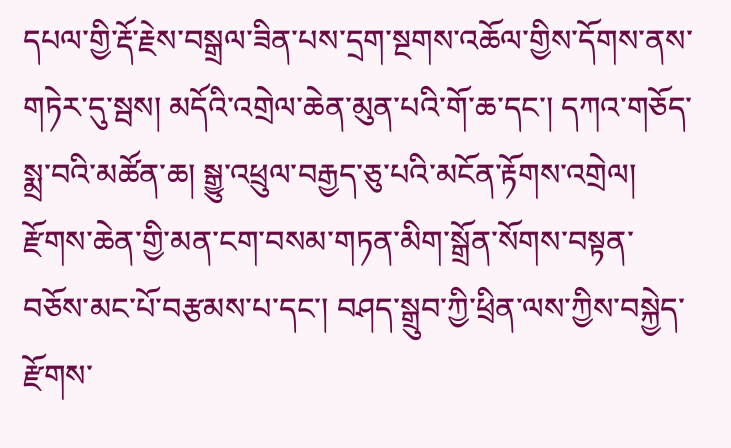དཔལ་གྱི་རྡོ་རྗེས་བསྒྲལ་ཟིན་པས་དྲག་སྔགས་འཆོལ་གྱིས་དོགས་ནས་གཏེར་དུ་སྦས། མདོའི་འགྲེལ་ཆེན་མུན་པའི་གོ་ཆ་དང་། དཀའ་གཅོད་སྨྲ་བའི་མཚོན་ཆ། སྒྱུ་འཕྲུལ་བརྒྱད་ཅུ་པའི་མངོན་རྟོགས་འགྲེལ། རྫོགས་ཆེན་གྱི་མན་ངག་བསམ་གཏན་མིག་སྒྲོན་སོགས་བསྟན་བཅོས་མང་པོ་བརྩམས་པ་དང་། བཤད་སྒྲུབ་ཀྱི་ཕྲིན་ལས་ཀྱིས་བསྐྱེད་རྫོགས་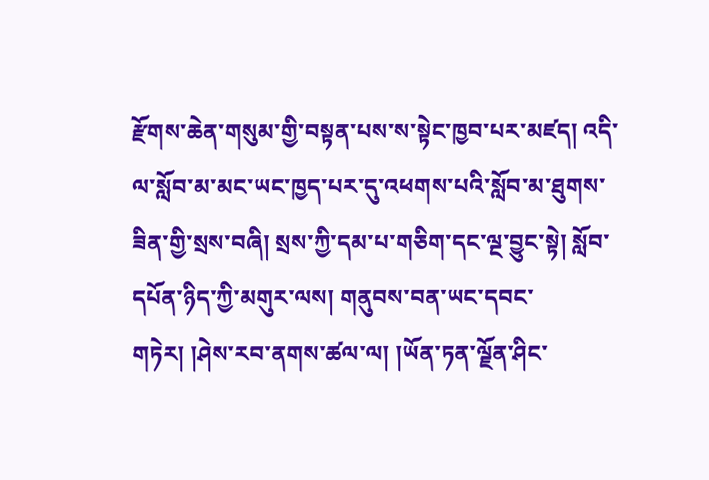རྫོགས་ཆེན་གསུམ་གྱི་བསྟན་པས་ས་སྟེང་ཁྱབ་པར་མཛད། འདི་ལ་སློབ་མ་མང་ཡང་ཁྱད་པར་དུ་འཕགས་པའི་སློབ་མ་ཐུགས་ཟིན་གྱི་སྲས་བཞི། སྲས་ཀྱི་དམ་པ་གཅིག་དང་ལྔ་བྱུང་སྟེ། སློབ་དཔོན་ཉིད་ཀྱི་མགུར་ལས། གནུབས་བན་ཡང་དབང་གཏེར། །ཤེས་རབ་ནགས་ཚལ་ལ། །ཡོན་ཏན་ལྗོན་ཤིང་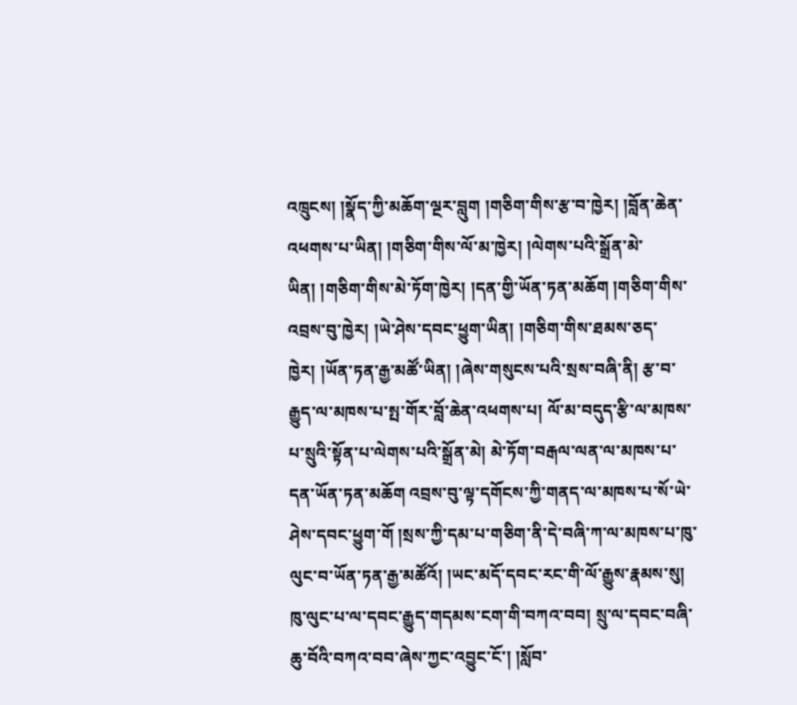འཁྲུངས། །སྣོད་ཀྱི་མཆོག་ལྔར་བླུག །གཅིག་གིས་རྩ་བ་ཁྱེར། །བློན་ཆེན་འཕགས་པ་ཡིན། །གཅིག་གིས་ལོ་མ་ཁྱེར། །ལེགས་པའི་སྒྲོན་མེ་ཡིན། །གཅིག་གིས་མེ་ཏོག་ཁྱེར། །དན་གྱི་ཡོན་ཏན་མཆོག །གཅིག་གིས་འབྲས་བུ་ཁྱེར། །ཡེ་ཤེས་དབང་ཕྱུག་ཡིན། །གཅིག་གིས་ཐམས་ཅད་ཁྱེར། །ཡོན་ཏན་རྒྱ་མཚོ་ཡིན། །ཞེས་གསུངས་པའི་སྲས་བཞི་ནི། རྩ་བ་རྒྱུད་ལ་མཁས་པ་སྤ་གོར་བློ་ཆེན་འཕགས་པ། ལོ་མ་བདུད་རྩི་ལ་མཁས་པ་སྲུའི་སྟོན་པ་ལེགས་པའི་སྒྲོན་མེ། མེ་ཏོག་བརྒལ་ལན་ལ་མཁས་པ་དན་ཡོན་ཏན་མཆོག འབྲས་བུ་ལྟ་དགོངས་ཀྱི་གནད་ལ་མཁས་པ་སོ་ཡེ་ཤེས་དབང་ཕྱུག་གོ །སྲས་ཀྱི་དམ་པ་གཅིག་ནི་དེ་བཞི་ཀ་ལ་མཁས་པ་ཁུ་ལུང་བ་ཡོན་ཏན་རྒྱ་མཚོའོ། །ཡང་མདོ་དབང་རང་གི་ལོ་རྒྱུས་རྣམས་སུ། ཁུ་ལུང་པ་ལ་དབང་རྒྱུད་གདམས་ངག་གི་བཀའ་བབ། སྲུ་ལ་དབང་བཞི་ཆུ་བོའི་བཀའ་བབ་ཞེས་ཀྱང་འབྱུང་ངོ་། །སློབ་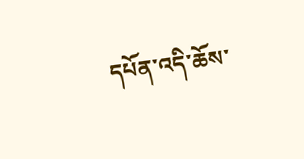དཔོན་འདི་ཆོས་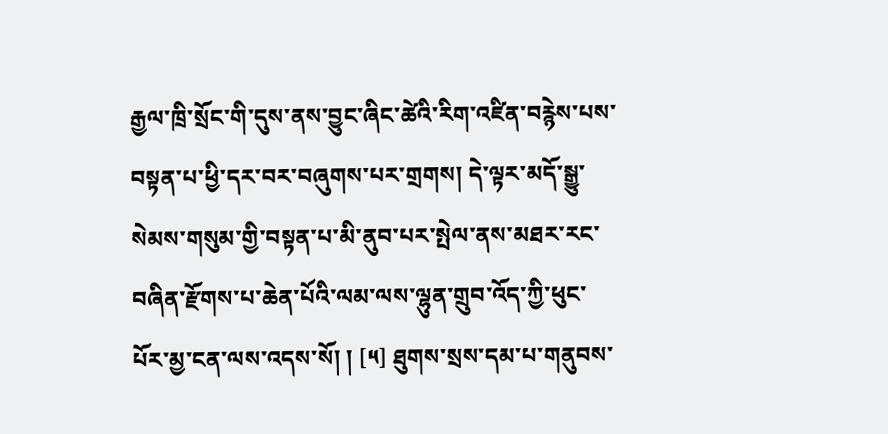རྒྱལ་ཁྲི་སྲོང་གི་དུས་ནས་བྱུང་ཞིང་ཚེའི་རིག་འཛིན་བརྙེས་པས་བསྟན་པ་ཕྱི་དར་བར་བཞུགས་པར་གྲགས། དེ་ལྟར་མདོ་སྒྱུ་སེམས་གསུམ་གྱི་བསྟན་པ་མི་ནུབ་པར་སྤེལ་ནས་མཐར་རང་བཞིན་རྫོགས་པ་ཆེན་པོའི་ལམ་ལས་ལྷུན་གྲུབ་འོད་ཀྱི་ཕུང་པོར་མྱ་ངན་ལས་འདས་སོ། ། [༥] ཐུགས་སྲས་དམ་པ་གནུབས་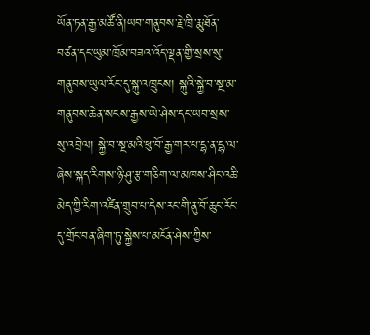ཡོན་ཏན་རྒྱ་མཚོ་ནི།ཡབ་གནུབས་རྗེ་ཁྲི་རྨུ་ཐོན་བཙན་དང་ཡུམ་ཁྲོམ་བཟའ་འོད་ལྡན་གྱི་སྲས་སུ་གནུབས་ཡུལ་རོང་དུ་སྐུ་འཁྲུངས། སྐུའི་སྐྱེ་བ་སྔ་མ་གནུབས་ཆེན་སངས་རྒྱས་ཡེ་ཤེས་དང་ཡབ་སྲས་སུ་འབྲེལ། སྐྱེ་བ་སྔ་མའི་ཕུ་བོ་རྒྱ་གར་པ་དྷ་ན་དྷ་ལ་ཞེས་སྐད་རིགས་ཉི་ཤུ་རྩ་གཅིག་ལ་མཁས་ཤིང་འཆི་མེད་ཀྱི་རིག་འཛིན་གྲུབ་པ་དེས་རང་གི་ནུ་བོ་ཆུང་རོང་དུ་གྲོང་བན་ཞིག་ཏུ་སྐྱེས་པ་མངོན་ཤེས་ཀྱིས་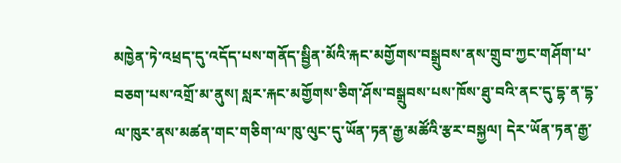མཁྱེན་ཏེ་འཕྲད་དུ་འདོད་པས་གནོད་སྦྱིན་མོའི་རྐང་མགྱོགས་བསྒྲུབས་ནས་གྲུབ་ཀྱང་གཤོག་པ་བཅག་པས་འགྲོ་མ་ནུས། སླར་རྐང་མགྱོགས་ཅིག་ཤོས་བསྒྲུབས་པས་ཁོས་ཐུ་བའི་ནང་དུ་དྷ་ན་དྷ་ལ་ཁུར་ནས་མཚན་གང་གཅིག་ལ་ཁུ་ལུང་དུ་ཡོན་ཏན་རྒྱ་མཚོའི་རྩར་བསྐྱལ། དེར་ཡོན་ཏན་རྒྱ་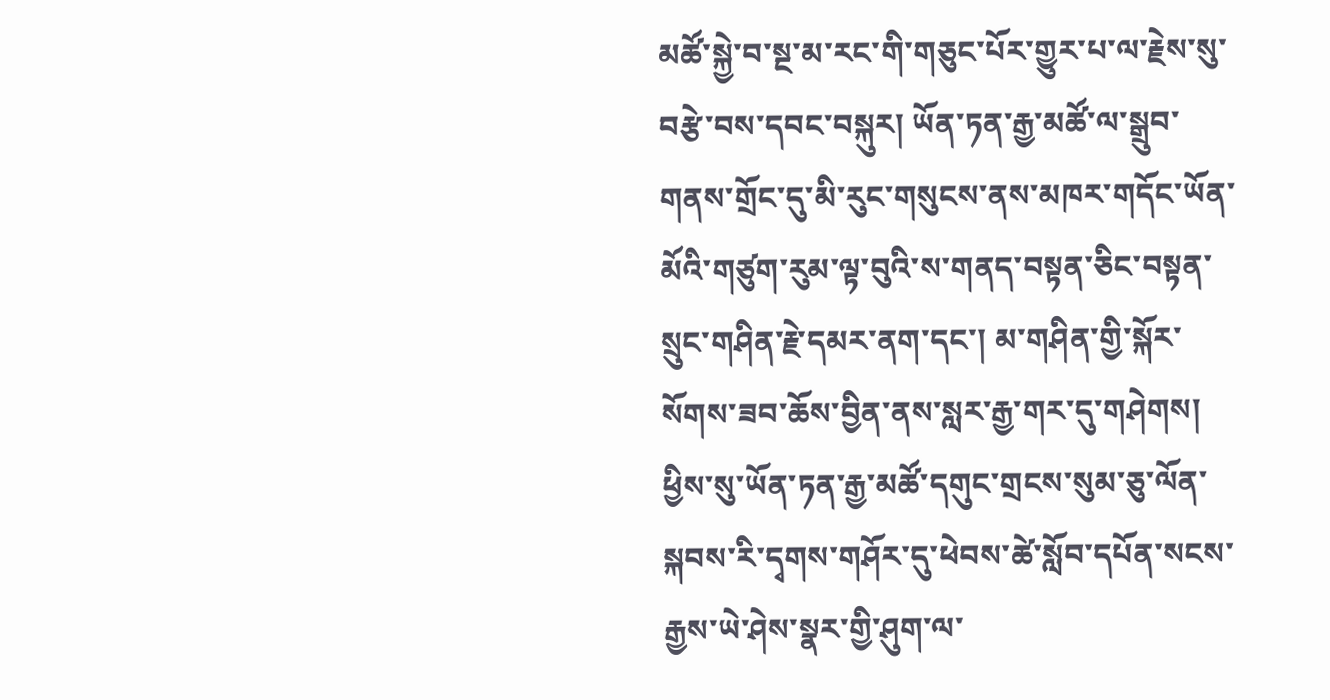མཚོ་སྐྱེ་བ་སྔ་མ་རང་གི་གཅུང་པོར་གྱུར་པ་ལ་རྗེས་སུ་བརྩེ་བས་དབང་བསྐུར། ཡོན་ཏན་རྒྱ་མཚོ་ལ་སྒྲུབ་གནས་གྲོང་དུ་མི་རུང་གསུངས་ནས་མཁར་གདོང་ཡོན་མོའི་གཙུག་རུམ་ལྟ་བུའི་ས་གནད་བསྟན་ཅིང་བསྟན་སྲུང་གཤིན་རྗེ་དམར་ནག་དང་། མ་གཤིན་གྱི་སྐོར་སོགས་ཟབ་ཆོས་བྱིན་ནས་སླར་རྒྱ་གར་དུ་གཤེགས། ཕྱིས་སུ་ཡོན་ཏན་རྒྱ་མཚོ་དགུང་གྲངས་སུམ་ཅུ་ལོན་སྐབས་རི་དྭགས་གཤོར་དུ་ཕེབས་ཚེ་སློབ་དཔོན་སངས་རྒྱས་ཡེ་ཤེས་སྣར་གྱི་ཤུག་ལ་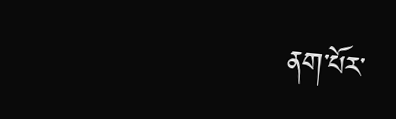ནག་པོར་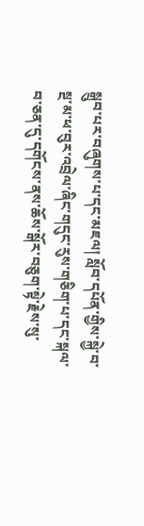སྒྲུབ་པར་བཞུགས་པ་དང་མཇལ། སློབ་དཔོན་གྱིས་སྐྱེ་བ་སྔ་མ་ཕ་བུར་འབྲེལ་ཞིང་གདུང་རུས་གཅིག་པ་དང་སྐལ་བ་ཅན་དུ་དགོངས་ནས་ཆོས་སྒོར་བཅུག་སྟེ་རྗེས་སུ་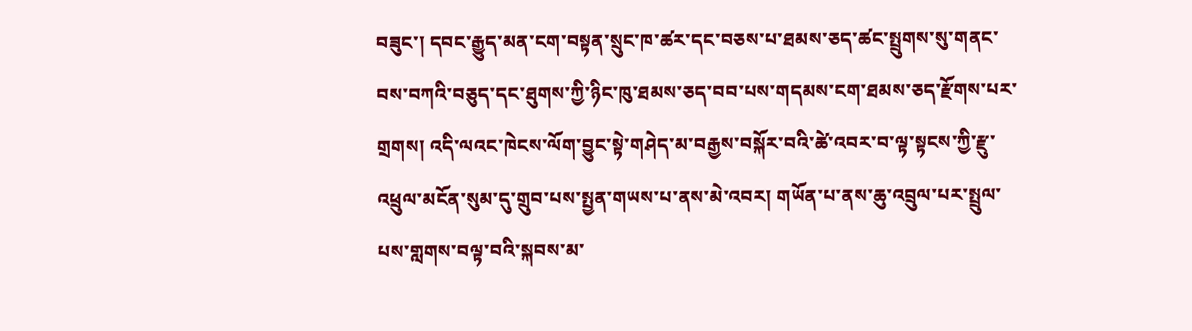བཟུང་། དབང་རྒྱུད་མན་ངག་བསྟན་སྲུང་ཁ་ཚར་དང་བཅས་པ་ཐམས་ཅད་ཚང་སྤྲུགས་སུ་གནང་བས་བཀའི་བཅུད་དང་ཐུགས་ཀྱི་ཉིང་ཁུ་ཐམས་ཅད་བབ་པས་གདམས་ངག་ཐམས་ཅད་རྫོགས་པར་གྲགས། འདི་ལའང་ཁེངས་ལོག་བྱུང་སྟེ་གཤེད་མ་བརྒྱས་བསྐོར་བའི་ཚེ་འབར་བ་ལྟ་སྟངས་ཀྱི་རྫུ་འཕྲུལ་མངོན་སུམ་དུ་གྲུབ་པས་སྤྱན་གཡས་པ་ནས་མེ་འབར། གཡོན་པ་ནས་ཆུ་འབྲུལ་པར་སྤྲུལ་པས་གླགས་བལྟ་བའི་སྐབས་མ་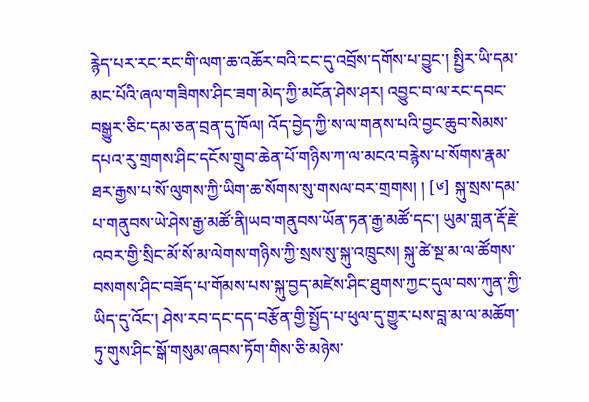རྙེད་པར་རང་རང་གི་ལག་ཆ་འཆོར་བའི་ངང་དུ་འབྲོས་དགོས་པ་བྱུང་། སྤྱིར་ཡི་དམ་མང་པོའི་ཞལ་གཟིགས་ཤིང་ཟག་མེད་ཀྱི་མངོན་ཤེས་ཤར། འབྱུང་བ་ལ་རང་དབང་བསྒྱུར་ཅིང་དམ་ཅན་བྲན་དུ་ཁོལ། འོད་བྱེད་ཀྱི་ས་ལ་གནས་པའི་བྱང་ཆུབ་སེམས་དཔའ་རུ་གྲགས་ཤིང་དངོས་གྲུབ་ཆེན་པོ་གཉིས་ཀ་ལ་མངའ་བརྙེས་པ་སོགས་རྣམ་ཐར་རྒྱས་པ་སོ་ལུགས་ཀྱི་ཡིག་ཆ་སོགས་སུ་གསལ་བར་གྲགས། ། [༦] སྐུ་སྲས་དམ་པ་གནུབས་ཡེ་ཤེས་རྒྱ་མཚོ་ནི།ཡབ་གནུབས་ཡོན་ཏན་རྒྱ་མཚོ་དང་། ཡུམ་གླན་རྡོ་རྗེ་འབར་གྱི་སྲིང་མོ་སོ་མ་ལེགས་གཉིས་ཀྱི་སྲས་སུ་སྐུ་འཁྲུངས། སྐུ་ཚེ་སྔ་མ་ལ་ཚོགས་བསགས་ཤིང་བཟོད་པ་གོམས་པས་སྐུ་བྱད་མཛེས་ཤིང་ཐུགས་ཀྱང་དུལ་བས་ཀུན་ཀྱི་ཡིད་དུ་འོང་། ཤེས་རབ་དང་དད་བརྩོན་གྱི་སྤྱོད་པ་ཕུལ་དུ་གྱུར་པས་བླ་མ་ལ་མཆོག་ཏུ་གུས་ཤིང་སྒོ་གསུམ་ཞབས་ཏོག་གིས་ཅི་མཉེས་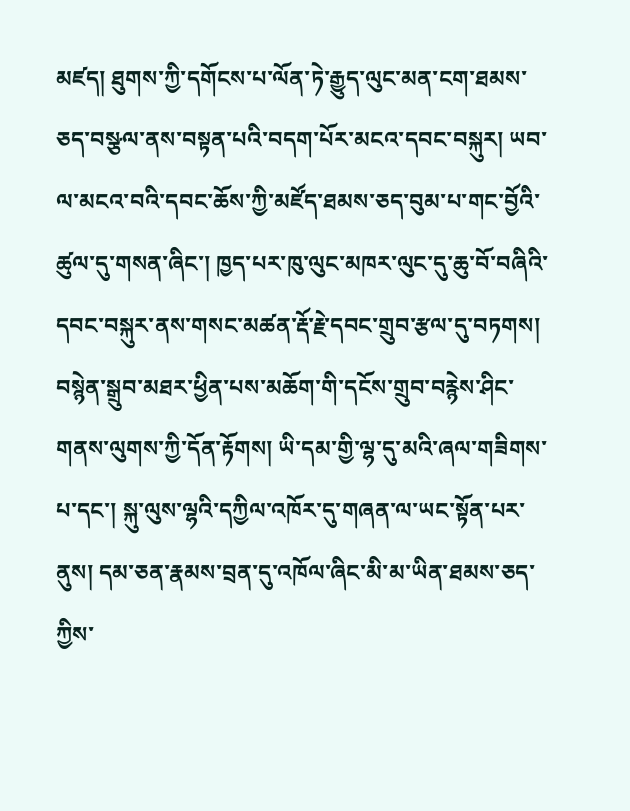མཛད། ཐུགས་ཀྱི་དགོངས་པ་ལོན་ཏེ་རྒྱུད་ལུང་མན་ངག་ཐམས་ཅད་བསྩལ་ནས་བསྟན་པའི་བདག་པོར་མངའ་དབང་བསྐུར། ཡབ་ལ་མངའ་བའི་དབང་ཆོས་ཀྱི་མཛོད་ཐམས་ཅད་བུམ་པ་གང་བྱོའི་ཚུལ་དུ་གསན་ཞིང་། ཁྱད་པར་ཁུ་ལུང་མཁར་ལུང་དུ་ཆུ་བོ་བཞིའི་དབང་བསྐུར་ནས་གསང་མཚན་རྡོ་རྗེ་དབང་གྲུབ་རྩལ་དུ་བཏགས། བསྙེན་སྒྲུབ་མཐར་ཕྱིན་པས་མཆོག་གི་དངོས་གྲུབ་བརྙེས་ཤིང་གནས་ལུགས་ཀྱི་དོན་རྟོགས། ཡི་དམ་གྱི་ལྷ་དུ་མའི་ཞལ་གཟིགས་པ་དང་། སྐུ་ལུས་ལྷའི་དཀྱིལ་འཁོར་དུ་གཞན་ལ་ཡང་སྟོན་པར་ནུས། དམ་ཅན་རྣམས་བྲན་དུ་འཁོལ་ཞིང་མི་མ་ཡིན་ཐམས་ཅད་ཀྱིས་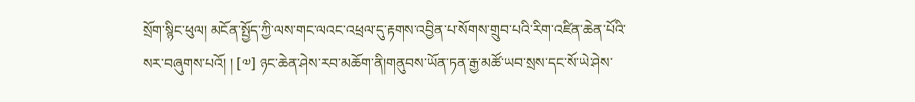སྲོག་སྙིང་ཕུལ། མངོན་སྤྱོད་ཀྱི་ལས་གང་ལའང་འཕྲལ་དུ་རྟགས་འབྱིན་པ་སོགས་གྲུབ་པའི་རིག་འཛིན་ཆེན་པོའི་སར་བཞུགས་པའོ། ། [༧] ཉང་ཆེན་ཤེས་རབ་མཆོག་ནི།གནུབས་ཡོན་ཏན་རྒྱ་མཚོ་ཡབ་སྲས་དང་སོ་ཡེ་ཤེས་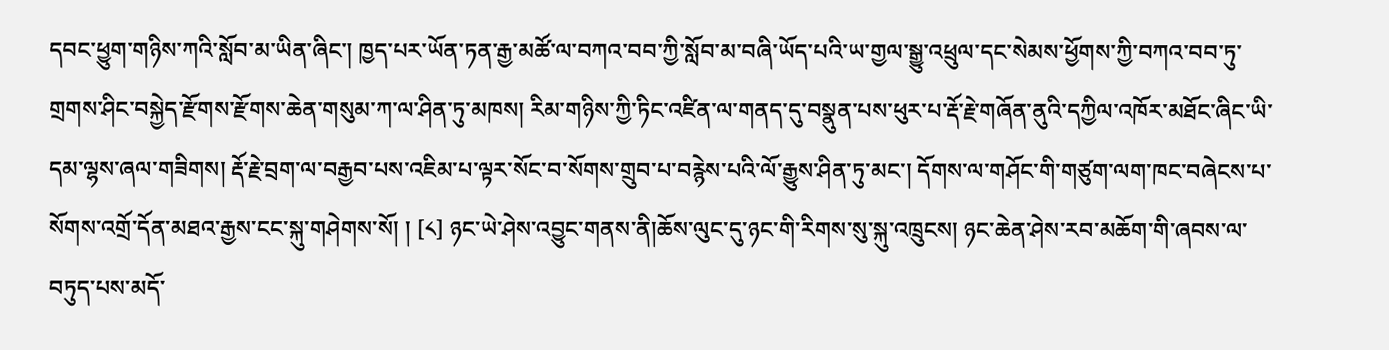དབང་ཕྱུག་གཉིས་ཀའི་སློབ་མ་ཡིན་ཞིང་། ཁྱད་པར་ཡོན་ཏན་རྒྱ་མཚོ་ལ་བཀའ་བབ་ཀྱི་སློབ་མ་བཞི་ཡོད་པའི་ཡ་གྱལ་སྒྱུ་འཕྲུལ་དང་སེམས་ཕྱོགས་ཀྱི་བཀའ་བབ་ཏུ་གྲགས་ཤིང་བསྐྱེད་རྫོགས་རྫོགས་ཆེན་གསུམ་ཀ་ལ་ཤིན་ཏུ་མཁས། རིམ་གཉིས་ཀྱི་ཏིང་འཛིན་ལ་གནད་དུ་བསྣུན་པས་ཕུར་པ་རྡོ་རྗེ་གཞོན་ནུའི་དཀྱིལ་འཁོར་མཐོང་ཞིང་ཡི་དམ་ལྷས་ཞལ་གཟིགས། རྡོ་རྗེ་བྲག་ལ་བརྒྱབ་པས་འཇིམ་པ་ལྟར་སོང་བ་སོགས་གྲུབ་པ་བརྙེས་པའི་ལོ་རྒྱུས་ཤིན་ཏུ་མང་། དོགས་ལ་གཤོང་གི་གཙུག་ལག་ཁང་བཞེངས་པ་སོགས་འགྲོ་དོན་མཐའ་རྒྱས་ངང་སྐུ་གཤེགས་སོ། ། [༨] ཉང་ཡེ་ཤེས་འབྱུང་གནས་ནི།ཆོས་ལུང་དུ་ཉང་གི་རིགས་སུ་སྐུ་འཁྲུངས། ཉང་ཆེན་ཤེས་རབ་མཆོག་གི་ཞབས་ལ་བཏུད་པས་མདོ་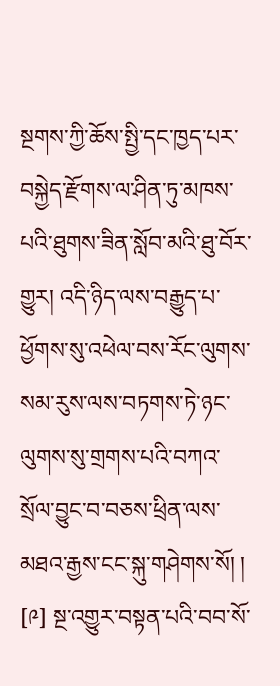སྔགས་ཀྱི་ཆོས་སྤྱི་དང་ཁྱད་པར་བསྐྱེད་རྫོགས་ལ་ཤིན་ཏུ་མཁས་པའི་ཐུགས་ཟིན་སློབ་མའི་ཐུ་བོར་གྱུར། འདི་ཉིད་ལས་བརྒྱུད་པ་ཕྱོགས་སུ་འཕེལ་བས་རོང་ལུགས་སམ་རུས་ལས་བཏགས་ཏེ་ཉང་ལུགས་སུ་གྲགས་པའི་བཀའ་སྲོལ་བྱུང་བ་བཅས་ཕྲིན་ལས་མཐའ་རྒྱས་ངང་སྐུ་གཤེགས་སོ། ། [༩] སྔ་འགྱུར་བསྟན་པའི་བབ་སོ་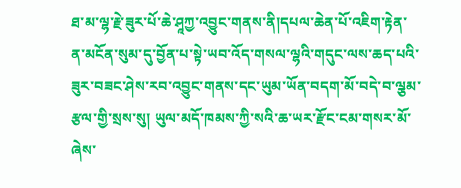ཐ་མ་ལྷ་རྗེ་ཟུར་པོ་ཆེ་ཤཱཀྱ་འབྱུང་གནས་ནི།དཔལ་ཆེན་པོ་འཇིག་རྟེན་ན་མངོན་སུམ་དུ་བྱོན་པ་སྟེ་ཡབ་འོད་གསལ་ལྷའི་གདུང་ལས་ཆད་པའི་ཟུར་བཟང་ཤེས་རབ་འབྱུང་གནས་དང་ཡུམ་ཡོན་བདག་མོ་བདེ་བ་ལྕམ་རྩལ་གྱི་སྲས་སུ། ཡུལ་མདོ་ཁམས་ཀྱི་སའི་ཆ་ཡར་རྫོང་ངམ་གསར་མོ་ཞེས་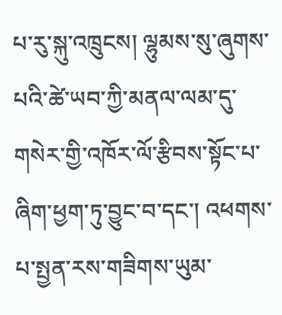པ་རུ་སྐུ་འཁྲུངས། ལྷུམས་སུ་ཞུགས་པའི་ཚེ་ཡབ་ཀྱི་མནལ་ལམ་དུ་གསེར་གྱི་འཁོར་ལོ་རྩིབས་སྟོང་པ་ཞིག་ཕྱག་ཏུ་བྱུང་བ་དང་། འཕགས་པ་སྤྱན་རས་གཟིགས་ཡུམ་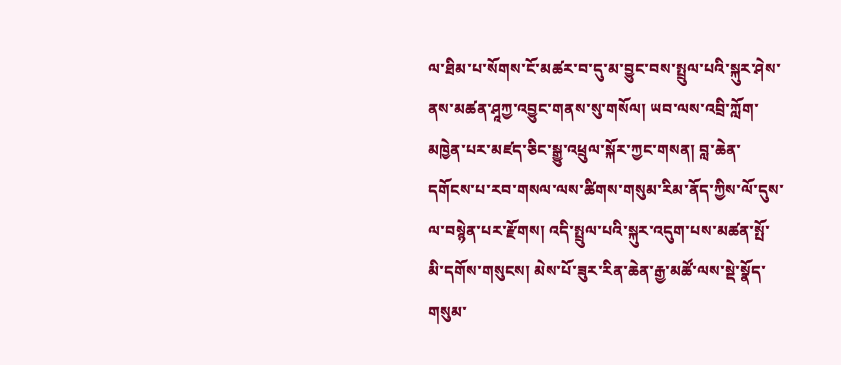ལ་ཐིམ་པ་སོགས་ངོ་མཚར་བ་དུ་མ་བྱུང་བས་སྤྲུལ་པའི་སྐུར་ཤེས་ནས་མཚན་ཤཱཀྱ་འབྱུང་གནས་སུ་གསོལ། ཡབ་ལས་འབྲི་ཀློག་མཁྱེན་པར་མཛད་ཅིང་སྒྱུ་འཕྲུལ་སྐོར་ཀྱང་གསན། བླ་ཆེན་དགོངས་པ་རབ་གསལ་ལས་ཚིགས་གསུམ་རིམ་ནོད་ཀྱིས་ལོ་དུས་ལ་བསྙེན་པར་རྫོགས། འདི་སྤྲུལ་པའི་སྐུར་འདུག་པས་མཚན་སྤོ་མི་དགོས་གསུངས། མེས་པོ་ཟུར་རིན་ཆེན་རྒྱ་མཚོ་ལས་སྡེ་སྣོད་གསུམ་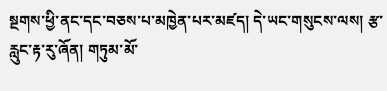སྔགས་ཕྱི་ནང་དང་བཅས་པ་མཁྱེན་པར་མཛད། དེ་ཡང་གསུངས་ལས། རྩ་རླུང་རྟ་རུ་ཞོན། གཏུམ་མོ་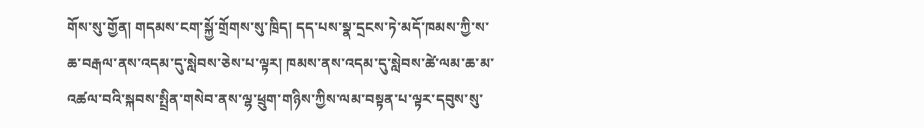གོས་སུ་གྱོན། གདམས་ངག་སྐྱོ་གྲོགས་སུ་ཁྲིད། དད་པས་སྣ་དྲངས་ཏེ་མདོ་ཁམས་ཀྱི་ས་ཆ་བརྒལ་ནས་འདམ་དུ་སླེབས་ཅེས་པ་ལྟར། ཁམས་ནས་འདམ་དུ་སླེབས་ཚེ་ལམ་ཆ་མ་འཚལ་བའི་སྐབས་སྤྲིན་གསེབ་ནས་ལྷ་ཕྲུག་གཉིས་ཀྱིས་ལམ་བསྟན་པ་ལྟར་དབུས་སུ་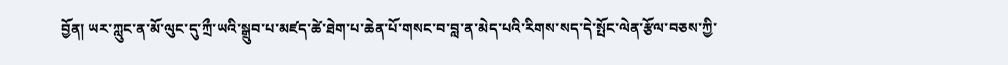བྱོན། ཡར་ཀླུང་ན་མོ་ལུང་དུ་ཀྲྀ་ཡའི་སྒྲུབ་པ་མཛད་ཚེ་ཐེག་པ་ཆེན་པོ་གསང་བ་བླ་ན་མེད་པའི་རིགས་སད་དེ་སྤོང་ལེན་རྩོལ་བཅས་ཀྱི་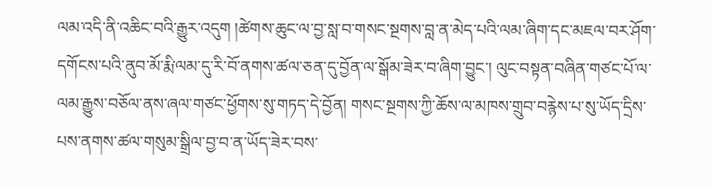ལམ་འདི་ནི་འཆིང་བའི་རྒྱུར་འདུག །ཚེགས་ཆུང་ལ་བྱ་སླ་བ་གསང་སྔགས་བླ་ན་མེད་པའི་ལམ་ཞིག་དང་མཇལ་བར་ཤོག་དགོངས་པའི་ནུབ་མོ་རྨི་ལམ་དུ་རི་བོ་ནགས་ཚལ་ཅན་དུ་བྱོན་ལ་སྒོམ་ཟེར་བ་ཞིག་བྱུང་། ལུང་བསྟན་བཞིན་གཙང་པོ་ལ་ལམ་རྒྱུས་བཅོལ་ནས་ཞལ་གཙང་ཕྱོགས་སུ་གཏད་དེ་བྱོན། གསང་སྔགས་ཀྱི་ཆོས་ལ་མཁས་གྲུབ་བརྙེས་པ་སུ་ཡོད་དྲིས་པས་ནགས་ཚལ་གསུམ་སྒྲིལ་བྱ་བ་ན་ཡོད་ཟེར་བས་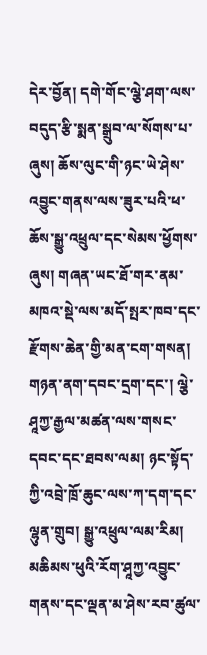དེར་བྱོན། དགེ་གོང་ལྕེ་ཤག་ལས་བདུད་རྩི་སྨན་སྒྲུབ་ལ་སོགས་པ་ཞུས། ཆོས་ལུང་གི་ཉང་ཡེ་ཤེས་འབྱུང་གནས་ལས་ཟུར་པའི་ཕ་ཆོས་སྒྱུ་འཕྲུལ་དང་སེམས་ཕྱོགས་ཞུས། གཞན་ཡང་ཐོ་གར་ནམ་མཁའ་སྡེ་ལས་མདོ་སྤར་ཁབ་དང་རྫོགས་ཆེན་གྱི་མན་ངག་གསན། གཉན་ནག་དབང་དྲག་དང་། ལྕེ་ཤཱཀྱ་རྒྱལ་མཚན་ལས་གསང་དབང་དང་ཐབས་ལམ། ཉང་སྟོད་ཀྱི་འབྲེ་ཁྲོ་ཆུང་ལས་ཀ་དག་དང་ལྷུན་གྲུབ། སྒྱུ་འཕྲུལ་ལམ་རིམ། མཆིམས་ཕུའི་རོག་ཤཱཀྱ་འབྱུང་གནས་དང་ལྡན་མ་ཤེས་རབ་ཚུལ་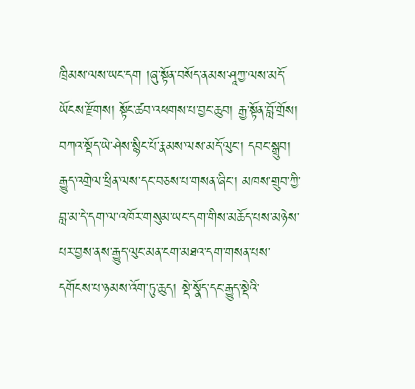ཁྲིམས་ལས་ཡང་དག །ཞུ་སྟོན་བསོད་ནམས་ཤཱཀྱ་ལས་མདོ་ཡོངས་རྫོགས། སྟོང་ཚབ་འཕགས་པ་བྱང་ཆུབ། རྒྱ་སྟོན་བློ་གྲོས། བཀའ་སྡོད་ཡེ་ཤེས་སྙིང་པོ་རྣམས་ལས་མདོ་ལུང་། དབང་སྒྲུབ། རྒྱུད་འགྲེལ་ཕྲིན་ལས་དང་བཅས་པ་གསན་ཞིང་། མཁས་གྲུབ་ཀྱི་བླ་མ་དེ་དག་ལ་འཁོར་གསུམ་ཡང་དག་གིས་མཆོད་པས་མཉེས་པར་བྱས་ནས་རྒྱུད་ལུང་མན་ངག་མཐའ་དག་གསན་པས་དགོངས་པ་ཉམས་འོག་ཏུ་ཆུད། སྡེ་སྣོད་དང་རྒྱུད་སྡེའི་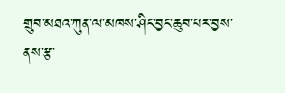གྲུབ་མཐའ་ཀུན་ལ་མཁས་ཤིང་བྱང་ཆུབ་པར་བྱས་ནས་རྩ་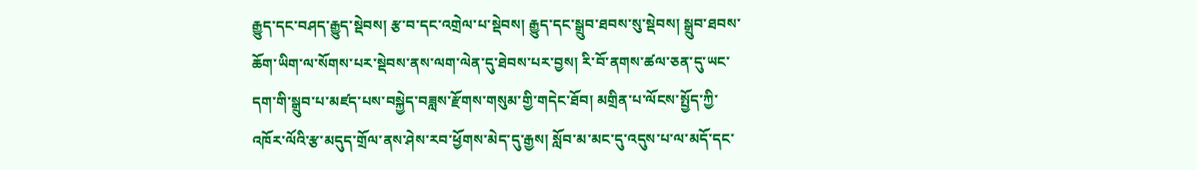རྒྱུད་དང་བཤད་རྒྱུད་སྡེབས། རྩ་བ་དང་འགྲེལ་པ་སྡེབས། རྒྱུད་དང་སྒྲུབ་ཐབས་སུ་སྡེབས། སྒྲུབ་ཐབས་ཆོག་ཡིག་ལ་སོགས་པར་སྡེབས་ནས་ལག་ལེན་དུ་ཐེབས་པར་བྱས། རི་བོ་ནགས་ཚལ་ཅན་དུ་ཡང་དག་གི་སྒྲུབ་པ་མཛད་པས་བསྐྱེད་བཟླས་རྫོགས་གསུམ་གྱི་གདེང་ཐོབ། མགྲིན་པ་ལོངས་སྤྱོད་ཀྱི་འཁོར་ལོའི་རྩ་མདུད་གྲོལ་ནས་ཤེས་རབ་ཕྱོགས་མེད་དུ་རྒྱས། སློབ་མ་མང་དུ་འདུས་པ་ལ་མདོ་དང་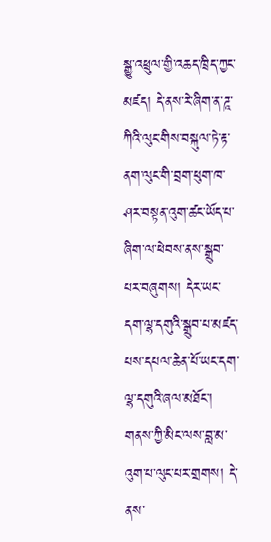སྒྱུ་འཕྲུལ་གྱི་འཆད་ཁྲིད་ཀྱང་མཛད། དེ་ནས་རེ་ཞིག་ན་ཌཱ་ཀིའི་ལུང་གིས་བསྐུལ་ཏེ་རྟ་ནག་ལུང་གི་བྲག་ཕུག་ཁ་ཤར་བསྟན་འུག་ཚང་ཡོད་པ་ཞིག་ལ་ཕེབས་ནས་སྒྲུབ་པར་བཞུགས། དེར་ཡང་དག་ལྷ་དགུའི་སྒྲུབ་པ་མཛད་པས་དཔལ་ཆེན་པོ་ཡང་དག་ལྷ་དགུའི་ཞལ་མཐོང་། གནས་ཀྱི་མིང་ལས་བླ་མ་འུག་པ་ལུང་པར་གྲགས། དེ་ནས་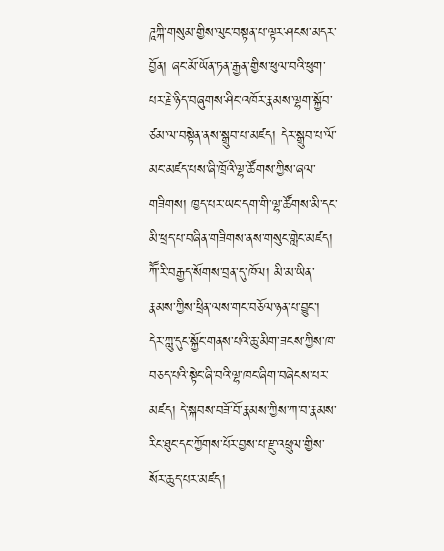ཌཱཀྐི་གསུམ་གྱིས་ལུང་བསྟན་པ་ལྟར་ཤངས་མདར་བྱོན། ཞང་མོ་ཡོན་ཏན་རྒྱན་གྱིས་ཕུལ་བའི་ཕུག་པར་རྗེ་ཉིད་བཞུགས་ཤིང་འཁོར་རྣམས་ལྷག་སྐྱོབ་ཙམ་ལ་བསྟེན་ནས་སྒྲུབ་པ་མཛད། དེར་སྒྲུབ་པ་ལོ་མང་མཛད་པས་ཞི་ཁྲོའི་ལྷ་ཚོགས་ཀྱིས་ཞལ་གཟིགས། ཁྱད་པར་ཡང་དག་གི་ལྷ་ཚོགས་མི་དང་མི་ཕྲད་པ་བཞིན་གཟིགས་ནས་གསུང་གླེང་མཛད། ཀཽ་རི་བརྒྱད་སོགས་བྲན་དུ་ཁོལ། མི་མ་ཡིན་རྣམས་ཀྱིས་ཕྲིན་ལས་གང་བཅོལ་ཉན་པ་བྱུང་། དེར་ཀླུ་དུང་སྐྱོང་གནས་པའི་ཆུ་མིག་ཟངས་ཀྱིས་ཁ་བཅད་པའི་སྟེང་ཞི་བའི་ལྷ་ཁང་ཞིག་བཞེངས་པར་མཛད། དེ་སྐབས་བཟོ་བོ་རྣམས་ཀྱིས་ཀ་བ་རྣམས་རིང་ཐུང་དང་ཀྱོགས་པོར་བྱས་པ་རྫུ་འཕྲུལ་གྱིས་སོར་ཆུད་པར་མཛད།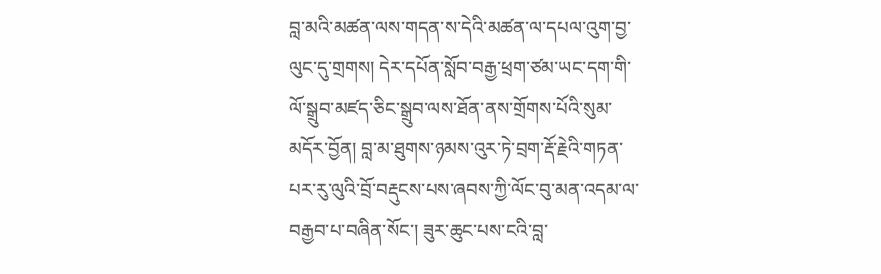བླ་མའི་མཚན་ལས་གདན་ས་དེའི་མཚན་ལ་དཔལ་འུག་བྱ་ལུང་དུ་གྲགས། དེར་དཔོན་སློབ་བརྒྱ་ཕྲག་ཙམ་ཡང་དག་གི་ལོ་སྒྲུབ་མཛད་ཅིང་སྒྲུབ་ལས་ཐོན་ནས་གྲོགས་པོའི་སུམ་མདོར་བྱོན། བླ་མ་ཐུགས་ཉམས་འུར་ཏེ་བྲག་རྡོ་རྗེའི་གཏན་པར་རུ་ལུའི་བྲོ་བརྡུངས་པས་ཞབས་ཀྱི་ལོང་བུ་མན་འདམ་ལ་བརྒྱབ་པ་བཞིན་སོང་། ཟུར་ཆུང་པས་ངའི་བླ་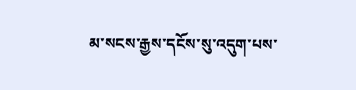མ་སངས་རྒྱས་དངོས་སུ་འདུག་པས་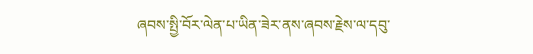ཞབས་སྤྱི་བོར་ལེན་པ་ཡིན་ཟེར་ནས་ཞབས་རྗེས་ལ་དབུ་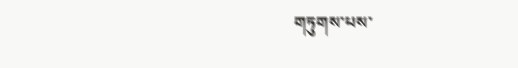གཏུགས་པས་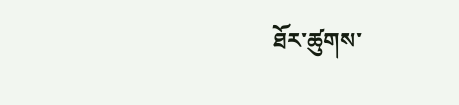ཐོར་ཚུགས་